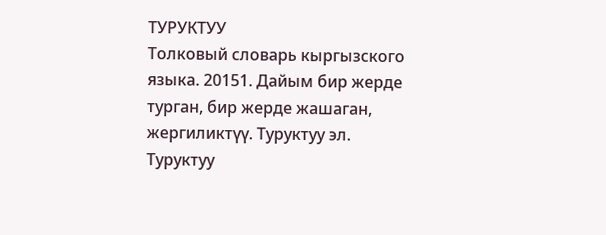ТУРУКТУУ
Толковый словарь кыргызского языка. 20151. Дайым бир жерде турган, бир жерде жашаган, жергиликтүү. Туруктуу эл. Туруктуу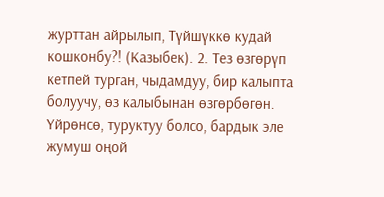журттан айрылып, Түйшүккө кудай кошконбу?! (Казыбек). 2. Тез өзгөрүп кетпей турган, чыдамдуу, бир калыпта болуучу, өз калыбынан өзгөрбөгөн. Үйрөнсө, туруктуу болсо, бардык эле жумуш оңой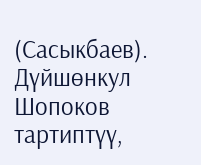(Сасыкбаев). Дүйшөнкул Шопоков тартиптүү,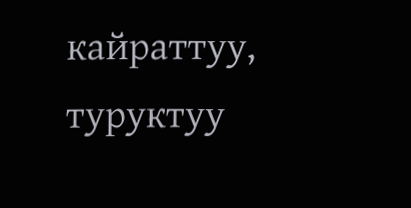кайраттуу, туруктуу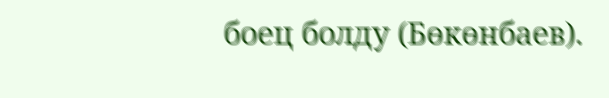боец болду (Бөкөнбаев).